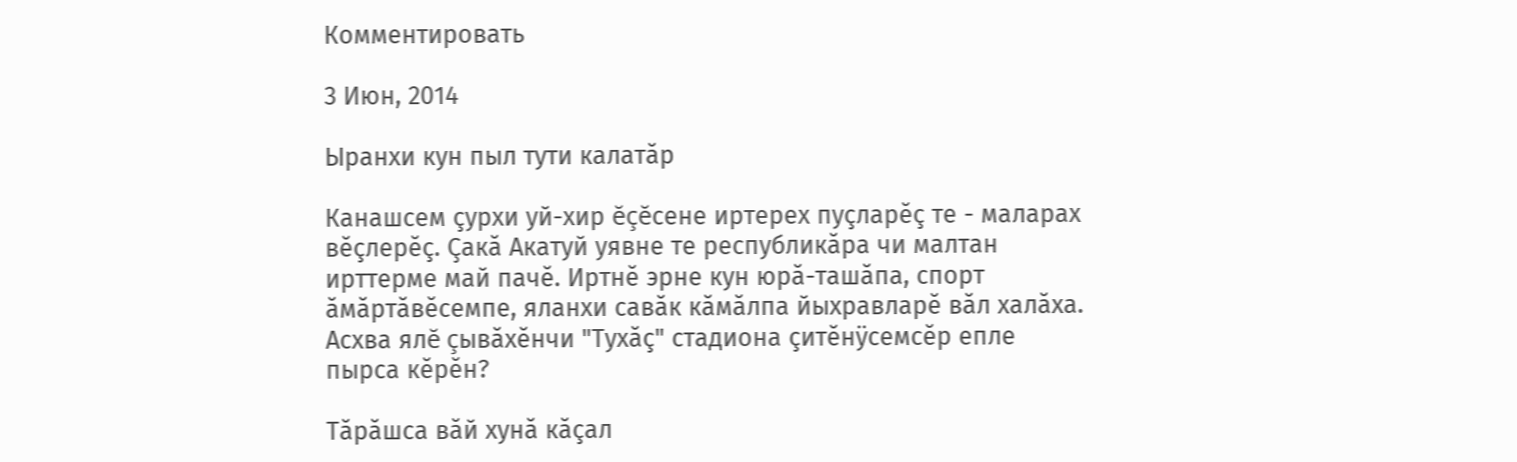Комментировать

3 Июн, 2014

Ыранхи кун пыл тути калатăр

Канашсем çурхи уй-хир ĕçĕсене иртерех пуçларĕç те - маларах вĕçлерĕç. Çакă Акатуй уявне те республикăра чи малтан ирттерме май пачĕ. Иртнĕ эрне кун юрă-ташăпа, спорт ăмăртăвĕсемпе, яланхи савăк кăмăлпа йыхравларĕ вăл халăха. Асхва ялĕ çывăхĕнчи "Тухăç" стадиона çитĕнÿсемсĕр епле пырса кĕрĕн?

Тăрăшса вăй хунă кăçал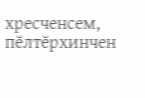хресченсем, пĕлтĕрхинчен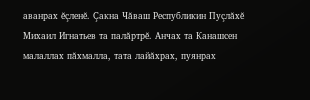аванрах ĕçленĕ. Çакна Чăваш Республикин Пуçлăхĕ Михаил Игнатьев та палăртрĕ. Анчах та Канашсен малаллах пăхмалла, тата лайăхрах, пуянрах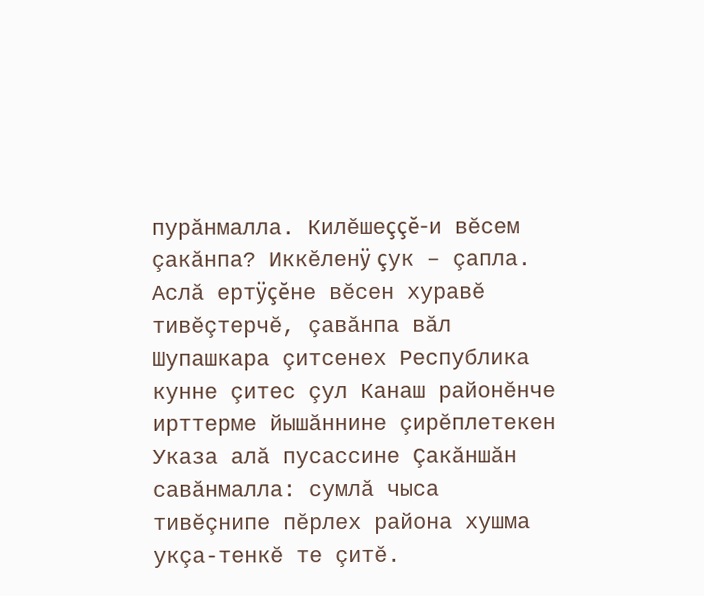пурăнмалла. Килĕшеççĕ-и вĕсем çакăнпа? Иккĕленÿ çук – çапла. Аслă ертÿçĕне вĕсен хуравĕ тивĕçтерчĕ, çавăнпа вăл Шупашкара çитсенех Республика кунне çитес çул Канаш районĕнче ирттерме йышăннине çирĕплетекен Указа алă пусассине Çакăншăн савăнмалла: сумлă чыса тивĕçнипе пĕрлех района хушма укçа-тенкĕ те çитĕ.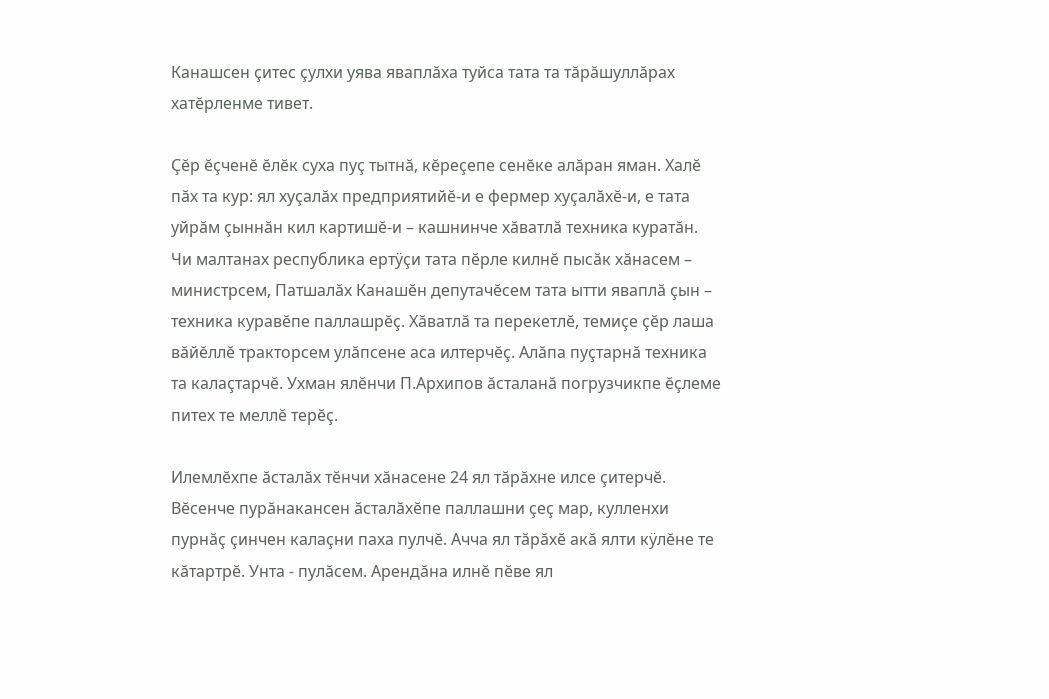Канашсен çитес çулхи уява яваплăха туйса тата та тăрăшуллăрах хатĕрленме тивет.

Çĕр ĕçченĕ ĕлĕк суха пуç тытнă, кĕреçепе сенĕке алăран яман. Халĕ пăх та кур: ял хуçалăх предприятийĕ-и е фермер хуçалăхĕ-и, е тата уйрăм çыннăн кил картишĕ-и – кашнинче хăватлă техника куратăн. Чи малтанах республика ертÿçи тата пĕрле килнĕ пысăк хăнасем – министрсем, Патшалăх Канашĕн депутачĕсем тата ытти яваплă çын – техника куравĕпе паллашрĕç. Хăватлă та перекетлĕ, темиçе çĕр лаша вăйĕллĕ тракторсем улăпсене аса илтерчĕç. Алăпа пуçтарнă техника та калаçтарчĕ. Ухман ялĕнчи П.Архипов ăсталанă погрузчикпе ĕçлеме питех те меллĕ терĕç.

Илемлĕхпе ăсталăх тĕнчи хăнасене 24 ял тăрăхне илсе çитерчĕ. Вĕсенче пурăнакансен ăсталăхĕпе паллашни çеç мар, кулленхи пурнăç çинчен калаçни паха пулчĕ. Ачча ял тăрăхĕ акă ялти кÿлĕне те кăтартрĕ. Унта - пулăсем. Арендăна илнĕ пĕве ял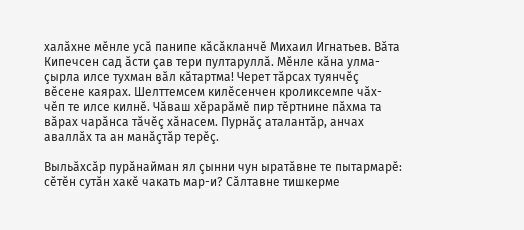халăхне мĕнле усă панипе кăсăкланчĕ Михаил Игнатьев. Вăта Кипечсен сад ăсти çав тери пултаруллă. Мĕнле кăна улма-çырла илсе тухман вăл кăтартма! Черет тăрсах туянчĕç вĕсене каярах. Шелттемсем килĕсенчен кроликсемпе чăх-чĕп те илсе килнĕ. Чăваш хĕрарăмĕ пир тĕртнине пăхма та вăрах чарăнса тăчĕç хăнасем. Пурнăç аталантăр, анчах аваллăх та ан манăçтăр терĕç.

Выльăхсăр пурăнайман ял çынни чун ыратăвне те пытармарĕ: сĕтĕн сутăн хакĕ чакать мар-и? Сăлтавне тишкерме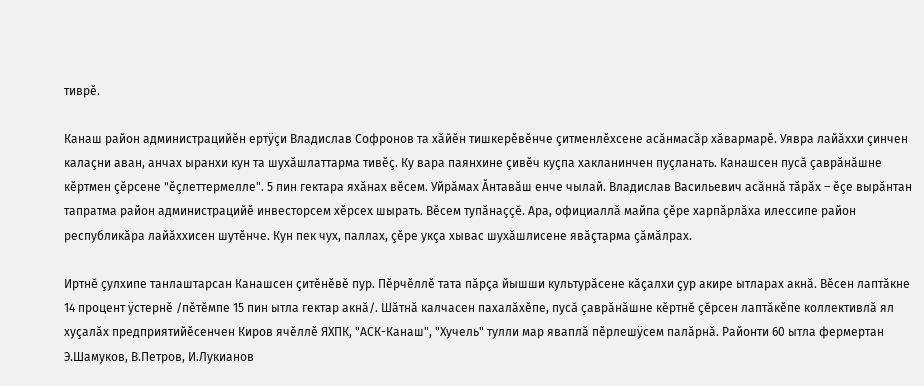тиврĕ.

Канаш район администрацийĕн ертÿçи Владислав Софронов та хăйĕн тишкерĕвĕнче çитменлĕхсене асăнмасăр хăвармарĕ. Уявра лайăххи çинчен калаçни аван, анчах ыранхи кун та шухăшлаттарма тивĕç. Ку вара паянхине çивĕч куçпа хакланинчен пуçланать. Канашсен пусă çаврăнăшне кĕртмен çĕрсене "ĕçлеттермелле". 5 пин гектара яхăнах вĕсем. Уйрăмах Ăнтавăш енче чылай. Владислав Васильевич асăннă тăрăх – ĕçе вырăнтан тапратма район администрацийĕ инвесторсем хĕрсех шырать. Вĕсем тупăнаççĕ. Ара, официаллă майпа çĕре харпăрлăха илессипе район республикăра лайăххисен шутĕнче. Кун пек чух, паллах, çĕре укçа хывас шухăшлисене явăçтарма çăмăлрах.

Иртнĕ çулхипе танлаштарсан Канашсен çитĕнĕвĕ пур. Пĕрчĕллĕ тата пăрçа йышши культурăсене кăçалхи çур акире ытларах акнă. Вĕсен лаптăкне 14 процент ÿстернĕ /пĕтĕмпе 15 пин ытла гектар акнă/. Шăтнă калчасен пахалăхĕпе, пусă çаврăнăшне кĕртнĕ çĕрсен лаптăкĕпе коллективлă ял хуçалăх предприятийĕсенчен Киров ячĕллĕ ЯХПК, "АСК-Канаш", "Хучель" тулли мар яваплă пĕрлешÿсем палăрнă. Районти 60 ытла фермертан Э.Шамуков, В.Петров, И.Лукианов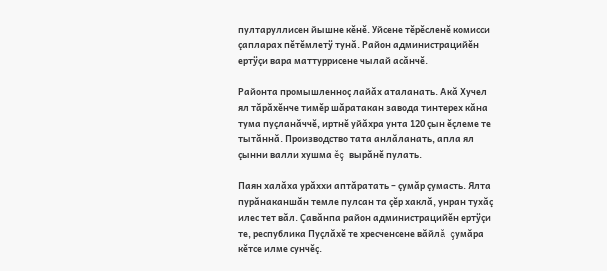пултаруллисен йышне кĕнĕ. Уйсене тĕрĕсленĕ комисси çапларах пĕтĕмлетÿ тунă. Район администрацийĕн ертÿçи вара маттуррисене чылай асăнчĕ.

Районта промышленноç лайăх аталанать. Акă Хучел ял тăрăхĕнче тимĕр шăратакан завода тинтерех кăна тума пуçланăччĕ, иртнĕ уйăхра унта 120 çын ĕçлеме те тытăннă. Производство тата анлăланать, апла ял çынни валли хушма ĕç вырăнĕ пулать.

Паян халăха урăххи аптăратать – çумăр çумасть. Ялта пурăнаканшăн темле пулсан та çĕр хаклă, унран тухăç илес тет вăл. Çавăнпа район администрацийĕн ертÿçи те, республика Пуçлăхĕ те хресченсене вăйлă çумăра кĕтсе илме сунчĕç.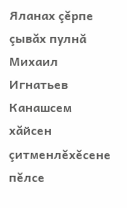Яланах çĕрпе çывăх пулнă Михаил Игнатьев Канашсем хăйсен çитменлĕхĕсене пĕлсе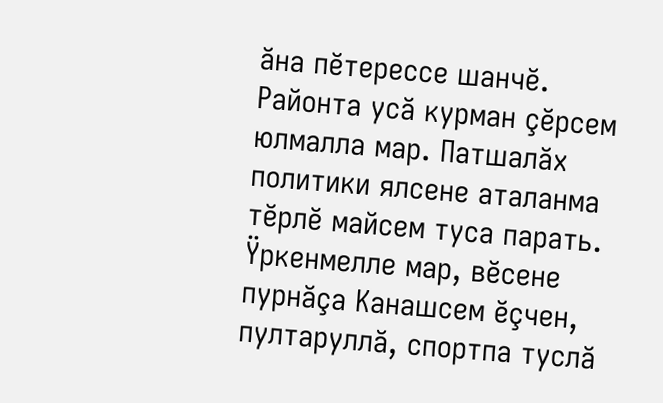ăна пĕтерессе шанчĕ. Районта усă курман çĕрсем юлмалла мар. Патшалăх политики ялсене аталанма тĕрлĕ майсем туса парать. Ÿркенмелле мар, вĕсене пурнăçа Канашсем ĕçчен, пултаруллă, спортпа туслă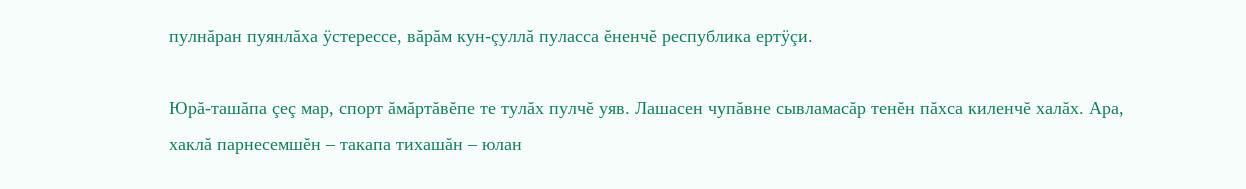пулнăран пуянлăха ÿстерессе, вăрăм кун-çуллă пуласса ĕненчĕ республика ертÿçи.

Юрă-ташăпа çеç мар, спорт ăмăртăвĕпе те тулăх пулчĕ уяв. Лашасен чупăвне сывламасăр тенĕн пăхса киленчĕ халăх. Ара, хаклă парнесемшĕн – такапа тихашăн – юлан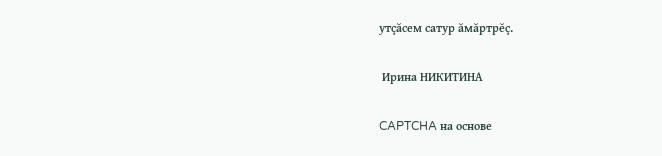утçăсем сатур ăмăртрĕç.

 Ирина НИКИТИНА

CAPTCHA на основе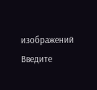изображений
Введите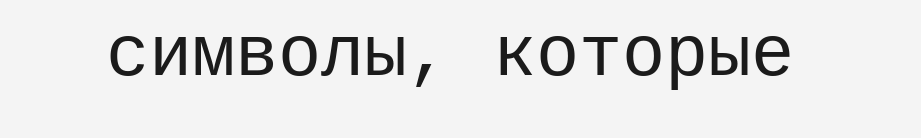символы, которые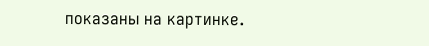показаны на картинке.